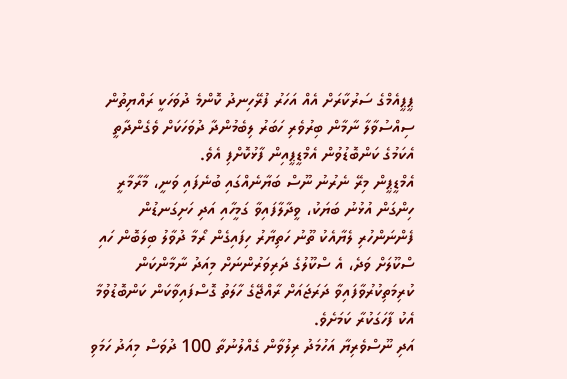ޕީޕީއެމްގެ ސަރުކާރަށް އެއް އަހަރު ފުރޭހިނދު ކޮންމެ ދުވަހަކީ ރައްޔިތުން ސިއްސުވާލާ ނާމާން ބިރުވެރި ހަބަރު ލިބެމުންދާ ދުވަހަކަށް ވެގެންދާތީ އެކަމުގެ ކަންބޮޑުވުން އެމްޑީޕީއިން ފާޅުކޮށްފި އެވެ.
އެމްޑީޕީން މިރޭ ނެރުނު ނޫސް ބަޔާނެއްގައި ބުނެފައި ވަނީ، މާރާމާރީ ހިންގަން އުޅުނު ބަޔަކު، ވީދާލާފައިވާ ގަމީހާއި އަދި ހަށިގަނޑުން ފެންނަންހުރި ލެޔާއެކު ތޫނު ހަތިޔާރު ހިފައިގެން ރޯމާ ދުވާލު ބިލަބޮން ހައި ސްކޫލަށް ވަދެ، އެ ސްކޫލުގެ ދަރިވަރުންނަށް މިއަދު ނާމާންކަން ކުރިމަތިކުރުވާފައިވާ ދަރަޖައަށް ރާއްޖޭގެ ހާލަތު ގޮސްފައިވާކަން ކަންބޮޑުވުމާ އެކު ފާހަގަކުރާ ކަމަށެވެ.
އަދި ނޫސްވެރިޔާ އަހުމަދު ރިލުވާން ގެއްލުނުތާ 100 ދުވަސް މިއަދު ހަމަވި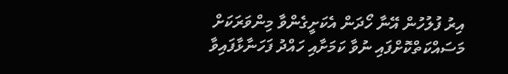އިރު ފުލުހުން އޭނާ ހޯދަން އެކަށީގެންވާ މިންވަރަކަށް މަސައްކަތްކޮށްފައި ނުވާ ކަމަށާއި ހައްދު ފަހަނާޅާފައިވާ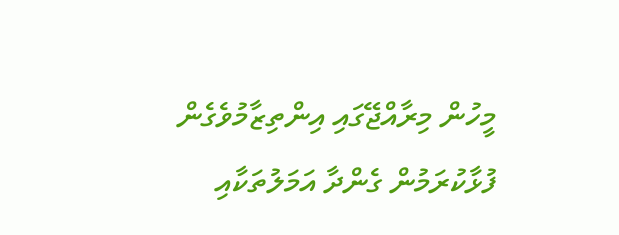މީހުން މިރާއްޖޭގައި އިންތިޒާމުވެގެން ފުޅާކުރަމުން ގެންދާ އަމަލުތަކާއި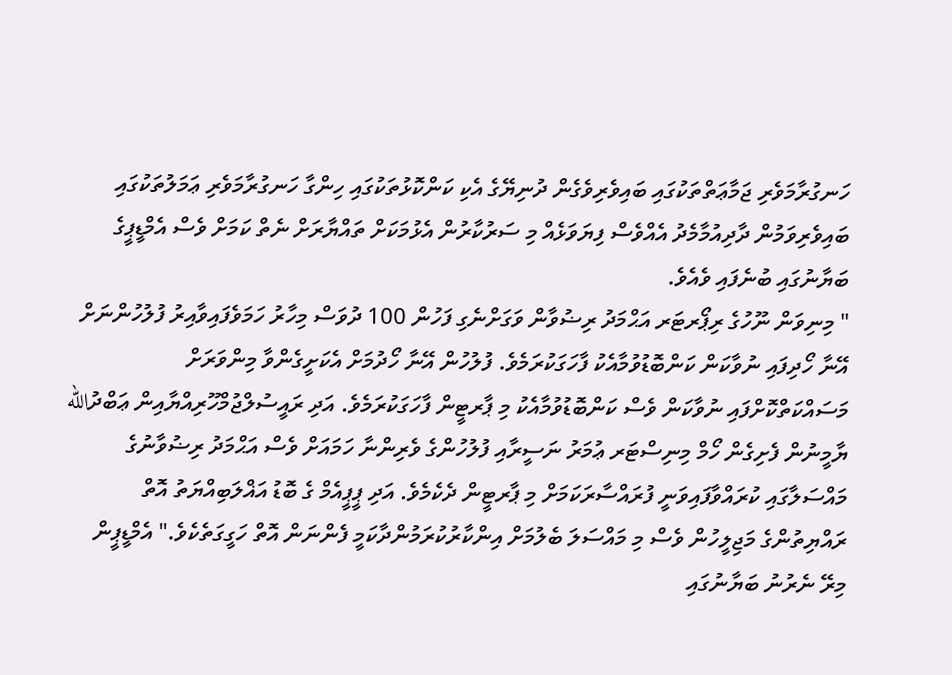ހަނގުރާމަވެރި ޖަމާޢަތްތަކުގައި ބައިވެރިވެގެން ދުނިޔޭގެ އެކި ކަންކޮޅުތަކުގައި ހިންގާ ހަނގުރާމަވެރި ޢަމަލުތަކުގައި ބައިވެރިވަމުން ދާދިއުމާމެދު އެއްވެސް ފިޔަވަޅެއް މި ސަރުކާރުން އެޅުމަކަށް ތައްޔާރަށް ނެތް ކަމަށް ވެސް އެމްޑީޕީގެ ބަޔާނުގައި ބުނެފައި ވެއެވެ.
" މިނިވަން ނޫހުގެ ރިޕޯރޓަރ އަޙްމަދު ރިޟުވާން ވަގަށްނެގި ފަހުން 100 ދުވަސް މިހާރު ހަމަވެފައިވާއިރު ފުލުހުންނަށް އޭނާ ހޯދިފައި ނުވާކަން ކަންބޮޑުވުމާއެކު ފާހަގަކުރަމެވެ. ފުލުހުން އޭނާ ހޯދުމަށް އެކަށީގެންވާ މިންވަރަށް މަސައްކަތްކޮށްފައި ނުވާކަން ވެސް ކަންބޮޑުވުމާއެކު މި ޕާރޓީން ފާހަގަކުރަމެވެ. އަދި ރައީސުލްޖުމްހޫރިއްޔާއިން ޢަބްދުالله ޔާމީނުން ފެށިގެން ހޯމް މިނިސްޓަރ ޢުމަރު ނަސީރާއި ފުލުހުންގެ ވެރިންނާ ހަމައަށް ވެސް އަޙްމަދު ރިޟުވާނުގެ މައްސަލާގައި ކުރައްވާފައިވަނީ ފުރައްސާރަކަމަށް މި ޕާރޓީން ދެކެމެވެ. އަދި ޕީޕީއެމް ގެ ބޮޑު އަޣްލަބިއްޔަތު އޮތް ރައްޔިތުންގެ މަޖިލީހުން ވެސް މި މައްސަލަ ބެލުމަށް އިންކާރުކުރަމުންދާކަމީ ފެންނަން އޮތް ހަގީގަތެކެވެ." އެމްޑީޕީން މިރޭ ނެރުނު ބަޔާނުގައި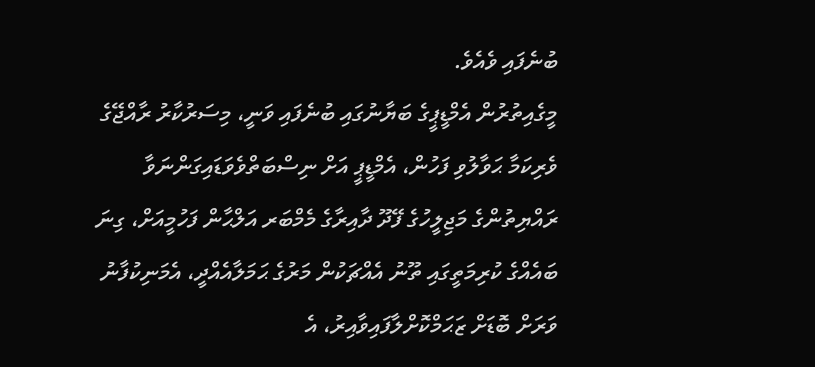ބުނެފައި ވެއެވެ.
މީގެއިތުރުން އެމްޑީޕީގެ ބަޔާނުގައި ބުނެފައި ވަނީ، މިސަރުކާރު ރާއްޖޭގެ ވެރިކަމާ ޙަވާލުވި ފަހުން، އެމްޑީޕީ އަށް ނިސްބަތްވެވަޑައިގަންނަވާ ރައްޔިތުންގެ މަޖިލީހުގެ ފޭދޫ ދާއިރާގެ މެމްބަރ އަލްޙާން ފަހުމީއަށް، ގިނަ ބައެއްގެ ކުރިމަތީގައި ތޫނު އެއްޗަކުން މަރުގެ ޙަމަލާއެއްދީ، އެމަނިކުފާނު ވަރަށް ބޮޑަށް ޒަޙަމްކޮށްލާފައިވާއިރު، އެ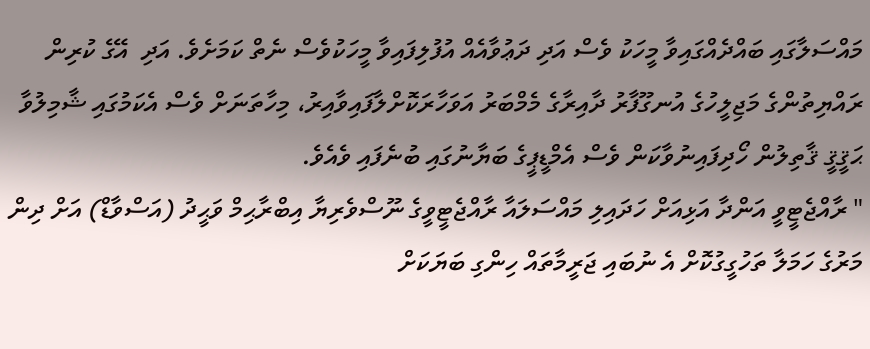މައްސަލާގައި ބައްދެއްގައިވާ މީހަކު ވެސް އަދި ދަޢުވާއެއް އުފުލިފައިވާ މީހަކުވެސް ނެތް ކަމަށެވެ. އަދި  އޭގެ ކުރިން ރައްޔިތުންގެ މަޖިލީހުގެ އުނގޫފާރު ދާއިރާގެ މެމްބަރު އަވަހާރަކޮށްލާފައިވާއިރު، މިހާތަނަށް ވެސް އެކަމުގައި ޝާމިލުވާ ޙަޤީޤީ ޤާތިލުން ހޯދިފައިނުވާކަން ވެސް އެމްޑީޕީގެ ބަޔާނުގައި ބުނެފައި ވެއެވެ.
" ރާއްޖެޓީވީ އަންދާ އަޅިއަށް ހަދައިލި މައްސަލައާ ރާއްޖެޓީވީގެ ނޫސްވެރިޔާ އިބްރާޙިމް ވަޙީދު (އަސްވާޑް) އަށް ދިން މަރުގެ ހަމަލާ ތަހުގީގުކޮށް އެ ނުބައި ޖަރީމާތައް ހިންގި ބަޔަކަށް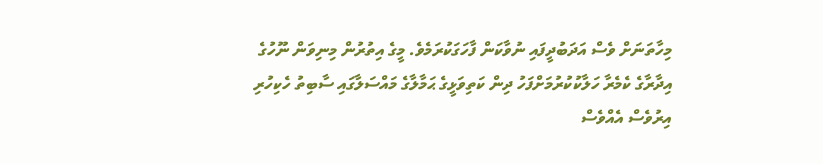މިހާތަނަށް ވެސް އަދަބުދީފައި ނުވާކަން ފާހަގަކުރަމެވެ. މީގެ އިތުރުން މިނިވަން ނޫހުގެ އިދާރާގެ ކެމެރާ ހަލާކުކުރުމަށްފަހު ދިން ކަތިވަޅީގެ ޙަމާލާގެ މައްސަލާގައި ސާބިތު ހެކިހުރި އިރުވެސް އެއްވެސް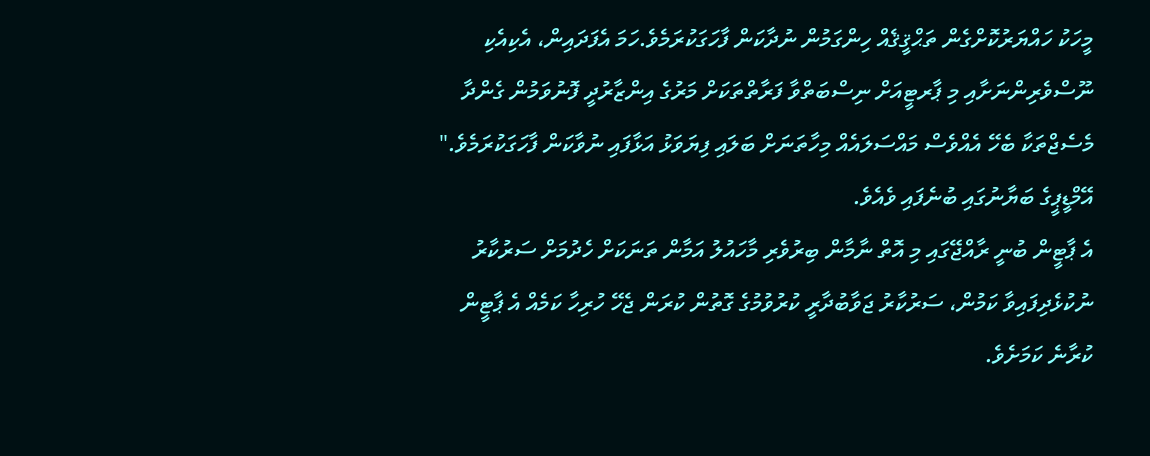މީހަކު ހައްޔަރުކޮށްގެން ތަޙްޤީޤެއް ހިންގަމުން ނުދާކަން ފާހަގަކުރަމެވެ.ހަމަ އެފަދައިން، އެކިއެކި ނޫސްވެރިންނަށާއި މި ޕާރޓީއަށް ނިސްބަތްވާ ފަރާތްތަކަށް މަރުގެ އިންޒާރުދީ ފޮނުވަމުން ގެންދާ މެސެޖްތަކާ ބެހޭ އެއްވެސް މައްސަލައެއް މިހާތަނަށް ބަލައި ފިޔަވަޅު އަޅާފައި ނުވާކަން ފާހަގަކުރަމެވެ." އޭމްޑީޕީގެ ބަޔާނުގައި ބުނެފައި ވެއެވެ.
އެ ޕާޓީން ބުނީ ރާއްޖޭގައި މި އޮތް ނާމާން ބިރުވެރި މާހައުލު އަމާން ތަނަކަށް ހެދުމަށް ސަރުކާރު ނުކުޅެދިފައިވާ ކަމުން، ސަރުކާރު ޖަވާބުދާރީ ކުރުވުމުގެ ގޮތުން ކުރަން ޖެހޭ ހުރިހާ ކަމެއް އެ ޕާޓީން ކުރާނެ ކަމަށެވެ.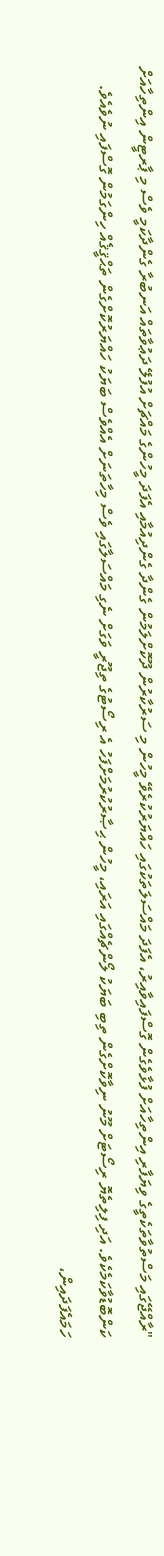"ރާއްޖޭގައި މަސްތުވާތަކެތީގެ ވިޔަފާރި އިންތިހާއަށް ފުޅާވެގެން ގޮސްފައިވާއިރު، އެފަދަ މައްސަލަތަކުގައި ހައްޔަރުކުރެވޭ މީހުން މި ސަރުކާރުން ދޫކޮށްލަމުން ގެންދާ ގެންދިއުމާއި އެފަދަ މީހުންގެ މައްޗަށް އުފުލޭ ދަޢުވާތައް އަނބުރާ ގެންދާކަމީ ވެސް މި ޕާރޓީން އިންތިހާއަށް ކަންބޮޑުވާކަމެކެވެ. އަދި ފިލިތެޔޮ ރިސޯޓަށް މޫނު ނިވާކޮށްގެން ތިބި ބަޔަކު ލޯންޗެއްގައި އަރައި، މީހުން ޙިޞާރުކުރުމަށްފަހު އެ ރިސޯޓުގެ ތިޖޫރީ ވަގަށް ނެގި މައްސަލާގައި ވެސް މިހާތަނަށް އެއްވެސް ބަޔަކު ހައްޔަރުކޮށްގެން ތަޙްޤީޤެއް ހިންގަމުން ގޮސްފައި ނުވެއެވެ. ހަމައެފަދައިން،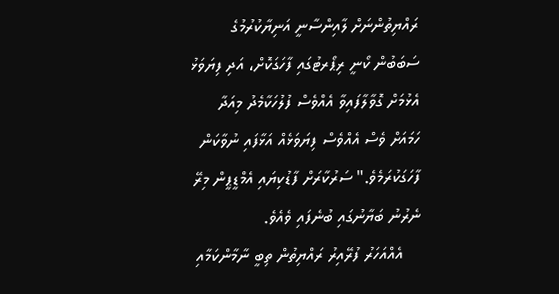ރައްޔިތުންނަށް ލާއިންސާނީ އަނިޔާކުރުމުގެ ސަބަބުން ކޯނީ ރިޕޯރޓުގައި ފާހަގަކޮށް، އަދި ފިޔަވަޅު އެޅުމަށް ގޮވާލާފައިވާ އެއްވެސް ފުލުހަކާމެދު މިއަދާ ހަމައަށް ވެސް އެއްވެސް ފިޔަވަޅެއް އަޅާފައި ނުވާކަން ފާހަގަކުރަމެވެ." ސަރުކާރަށް ފާޑުކިޔައި އެމްޑީޕީން މިރޭ ނެރުނު ބަޔާނުގައި ބުނެފައި ވެއެވެ.
    އެއްއަހަރު ފުރޭއިރު ރައްޔިތުން ތިބީ ނާމާންކަމާއި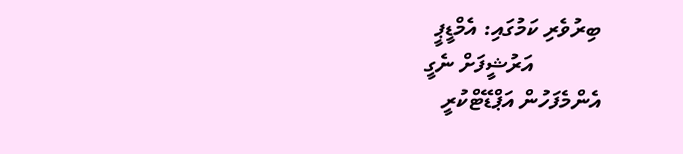ބިރުވެރި ކަމުގައި: އެމްޑީޕީ
            އަރުޝީފަށް ނެގީ
އެންމެފަހުން އަޕްޑޭޓްކުރީ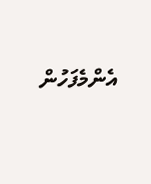އެންމެފަހުން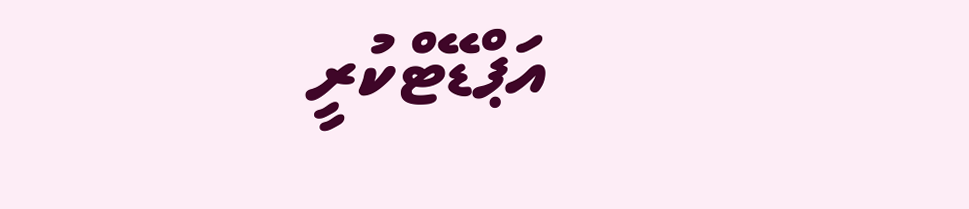އަޕްޑޭޓްކުރީ